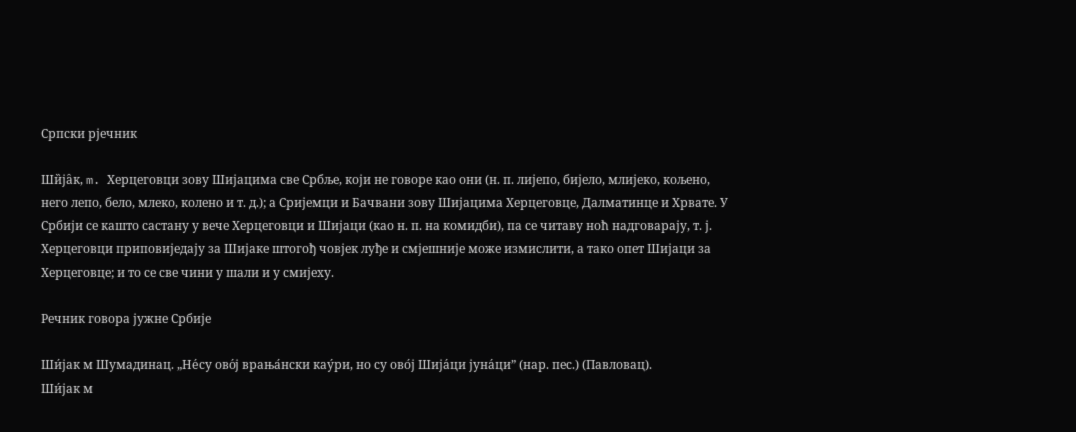Српски рјечник

Ши̏ја̑к, m. Херцеговци зову Шијацима све Србље, који не говоре као они (н. п. лијепо, бијело, млијеко, кољено, него лепо, бело, млеко, колено и т. д.); а Сријемци и Бачвани зову Шијацима Херцеговце, Далматинце и Хрвате. У Србији се кашто састану у вече Херцеговци и Шијаци (као н. п. на комидби), па се читаву ноћ надговарају, т. ј. Херцеговци приповиједају за Шијаке штогођ човјек луђе и смјешније може измислити, а тако опет Шијаци за Херцеговце; и то се све чини у шали и у смијеху.

Речник говора јужне Србије

Ши́јак м Шумадинац. „Не́су ово́ј врања́нски кау́ри, но су ово́ј Шија́ци јуна́ци” (нар. пес.) (Павловац).
Ши́јак м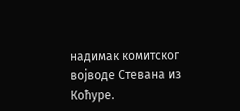надимак комитског војводе Стевана из Коћуре.